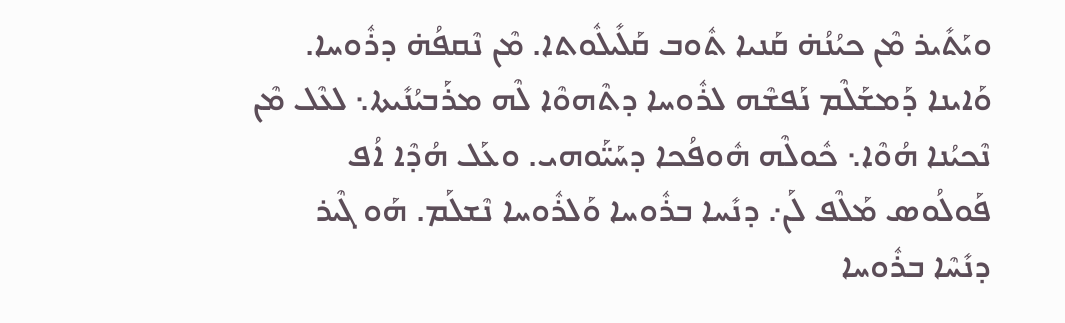ܘܝܰܬܺܝܪ ܡܶܢ ܟܝܳܢܳܗ̇ ܩܰܢܝܐ ܬܽܘܒ ܩܰܠܺܝܠܽܘܬܐ. ܡܶܢ ܢܶܩܦܳܗ̇ ܕܪܽܘܚܐ. ܘܰܐܝܢܐ ܕܰܡܫܰܠܶܡ ܢܰܦܫܶܗ ܠܪܽܘܚܐ ܕܬܶܗܘܶܐ ܠܶܗ ܡܪܰܒܝܳܢܺܝܬܐ܆ ܠܥܶܠ ܡܶܢ ܢܶܟܝܳܢܐ ܗܳܘܶܐ܆ ܟܽܘܠܶܗ ܗܽܘܦܳܟܐ ܕܚܰܝ̈ܰܘܗܝ. ܘܥܰܠ ܗܳܕܶܐ ܐܳܦ ܦܰܘܠܳܘܣ ܡܰܠܶܦ ܠܰܢ܇ ܕܢܺܚܐ ܒܪܽܘܚܐ ܘܰܠܪܽܘܚܐ ܢܶܫܠܰܡ. ܗܰܘ ܓܶܝܪ ܕܢܺܚܶܐ ܒܪܽܘܚܐ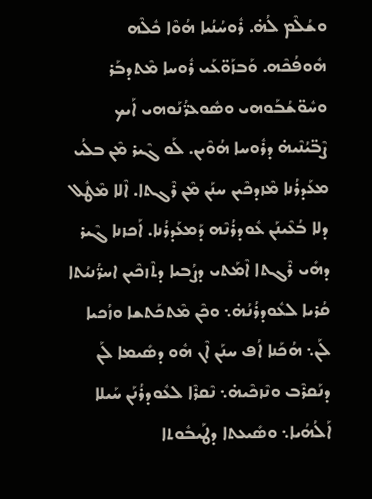ܘܫܳܠܶܡ ܠܳܗ̇. ܪܽܘܚܳܢܳܝܐ ܗܳܘܶܐ ܟܽܠܶܗ ܗܽܘܦܳܟܶܗ. ܘܰܒܙܰܘ̈ܥܰܝ ܪܽܘܚܐ ܡܶܬܕܒܰܪ ܘܚܽܘ̈ܫܳܒܰܘܗܝ ܘܣܽܘܥܪ̈ܳܢܰܘܗܝ ܐܰܝܟ ܨܶܒ̈ܝܳܢܶܝܗ̇ ܕܪܽܘܚܐ ܗܳܘܶܝܢ. ܠܰܘ ܓܶܝܪ ܡܶܢ ܒܠܳܝ ܡܥܰܕܪܳܢܐ ܡܶܙܕܟܶܝܢ ܚܢܰܢ ܡܶܢ ܪܶܓܬܐ. ܐܶܠܐ ܡܶܛܽܠ ܕܠܐ ܒܳܥܶܝܢܰܢ ܥܽܘܕܪܳܢܶܗ ܕܰܡܥܰܕܪܳܢܐ. ܐܰܟܙܢܐ ܓܶܝܪ ܕܗܺܝ ܪܶܓܬܐ ܐܶܡܰܬܝ ܕܨܳܒܝܐ ܕܬܶܙܟܶܝܢ ܐܚܪ̈ܳܢܝܳܬܐ ܩܳܪܝܐ ܠܥܽܘܕܪܳܢܳܗ̇܆ ܘܟܶܢ ܡܶܬܟܰܬܫܐ ܘܙܳܟܝܐ ܠܰܢ܆ ܗܳܟܰܢܐ ܐܳܦ ܚܢܰܢ ܐܶܢ ܗܽܘ ܕܣܺܝܡܐ ܠܰܢ ܕܢܰܩܪܶܒ ܘܢܶܙܟܶܝܗ̇܆ ܢܶܩܪܶܐ ܠܥܽܘܕܪܳܢܰܢ ܚܰܝܠܐ ܐܰܠܳܗܳܝܐ܆ ܘܣܺܝܥܬܐ ܕܛܰܝܒܽܘܬܐ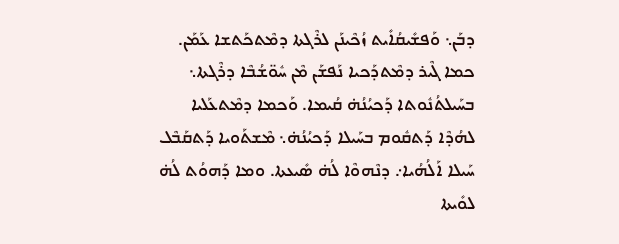ܕܒܰܢ܆ ܘܰܦܫܺܝܩܳܐܺܝܬ ܙܳܟܶܝܢܰܢ ܠܪܶܓܬܐ ܕܡܶܬܟܰܬܫܐ ܥܰܡܰܢ. ܟܡܐ ܓܶܝܪ ܕܡܶܬܕܰܟܝܐ ܢܰܦܫܰܢ ܡܶܢ ܚܽܘ̈ܫܳܒܶܐ ܕܪܶܓܬܐ܆ ܒܚܰܝܠܬܳܢܽܘܬܐ ܕܰܟܝܳܢܳܗ̇ ܩܳܝܡܐ. ܘܰܟܡܐ ܕܡܶܬܥܰܠܝܐ ܠܗܳܕܶܐ ܕܰܬܩܽܘܡ ܒܚܰܝܠܐ ܕܰܟܝܳܢܳܗ̇܆ ܡܶܫܬܰܘܝܐ ܕܰܬܩܰܒܶܠ ܚܰܝܠܐ ܐܰܠܳܗܳܝܐ܇ ܕܢܶܗܘܶܐ ܠܳܗ̇ ܣܺܝܥܬܐ. ܘܡܐ ܕܰܗܘܳܬ ܠܳܗ̇ ܠܘܺܝܬܐ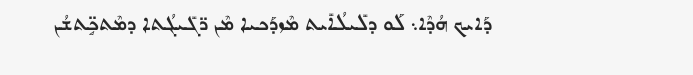ܕܰܐܝܟ ܗܳܕܶܐ܆ ܠܰܘ ܕܠܺܝܠܳܐܺܝܬ ܡܶܙܕܰܟܝܐ ܡܶܢ ܖ̈ܓܺܝܓܳܬܐ ܕܡܶܬܟܱ̈ܬܫܳܢ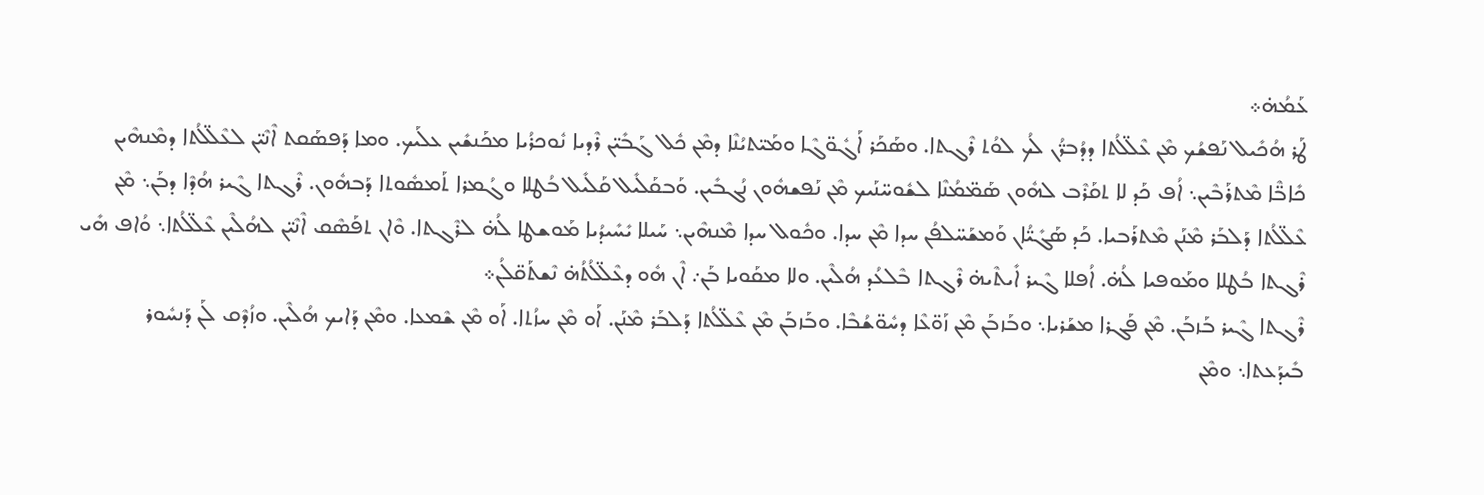ܥܰܡܳܗ̇܀
ܛܰܪ ܗܳܟܺܝܠ ܢܰܦܫܳܟ ܡܶܢ ܥܶܠ̈ܠܳܬܐ ܕܕܳܒܪ̈ܳܢ ܠܳܟ ܠܘܳܬ ܪܶܓܬܐ. ܘܣܰܟܰܪ ܐܰܓܽܘ̈ܓܶܐ ܘܡܰܝ̈ܬܝܳܢܶܐ ܕܡܶܢ ܟܽܠ ܓܰܒܺܝ̈ܢ ܪܶܕܝܐ ܢܽܘܟܪܳܝܐ ܡܟܰܢܫܺܝܢ ܥܠܰܝܟ. ܘܡܐ ܕܰܦܣܰܩܬ ܐܶܢܶܝ̈ܢ ܠܥܶܠ̈ܠܳܬܐ ܕܡܶܢܗܶܝܢ ܟܺܐܒ̈ܶܐ ܡܶܬܪܰܒܶܝܢ܆ ܐܳܦ ܟܰܕ ܠܐ ܬܩܰܪܶܒ ܠܗܽܘܢ ܣܰܡ̈ܡܳܢܶܐ ܠܫܽܘܚ̈ܢܰܝܟ ܡܶܢ ܢܰܦܫܗܽܘܢ ܢܳܓܒܺܝܢ. ܘܰܒܩܰܠܺܝܠ ܩܰܠܺܝܠ ܒܳܛܠܐ ܘܓܳܡܪܐ ܬܰܡܣܽܘܬܐ ܕܰܒܗܽܘܢ. ܪܶܓܬܐ ܓܶܝܪ ܗܳܕܶܐ ܕܒܰܢ܆ ܡܶܢ ܥܶܠ̈ܠܳܬܐ ܕܰܠܒܰܪ ܡܶܢܰܢ ܡܶܬܪܰܒܝܐ. ܟܰܕ ܣܰܓܺܝ̈ܳܐܢ ܘܰܡܫܰܚ̈ܠܦܳܢ ܚܕܐ ܡܶܢ ܚܕܐ. ܘܟܽܘܠ ܚܕܐ ܡܶܢܗܶܝܢ܆ ܚܰܝܠܐ ܝܺܚܺܝܕܳܝܐ ܡܰܘܫܛܐ ܠܳܗ̇ ܠܪܶܓܬܐ. ܘܶܐܢ ܬܦܰܣܶܩ ܐܶܢܶܝ̈ܢ ܠܗܳܠܶܝܢ ܥܶܠ̈ܠܳܬܐ܆ ܘܳܐܦ ܗܺܝ ܪܶܓܬܐ ܒܳܛܠܐ ܘܡܰܘܦܝܐ ܠܳܗ̇. ܐܳܦܠܐ ܓܶܝܪ ܐܺܝܬܶܝܗ̇ ܪܶܓܬܐ ܒܶܠܥܳܕ ܗܳܠܶܝܢ. ܘܠܐ ܡܩܰܘܝܐ ܒܰܢ܇ ܐܶܢ ܗܽܘ ܕܥܶܠ̈ܠܳܬܳܗ̇ ܢܶܫܬܰܩ̈ܠܳܢ܀
ܪܶܓܬܐ ܓܶܝܪ ܒܰܙܒܰܢ. ܡܶܢ ܦܰܓܪܐ ܡܫܰܪܝܐ܆ ܘܒܰܙܒܰܢ ܡܶܢ ܙܰܘ̈ܥܶܐ ܕܚܽܘ̈ܫܳܒܶܐ. ܘܒܰܙܒܰܢ ܡܶܢ ܥܶܠ̈ܠܳܬܐ ܕܰܠܒܰܪ ܡܶܢܰܢ. ܐܰܘ ܡܶܢ ܚܙܳܬܐ. ܐܰܘ ܡܶܢ ܫܶܡܥܐ. ܘܡܶܢ ܕܰܐܝܟ ܗܳܠܶܝܢ. ܘܙܳܕܶܩ ܠܰܢ ܕܰܢܚܽܘܪ ܒܺܝܕܰܥܬܐ܆ ܘܡܶܢ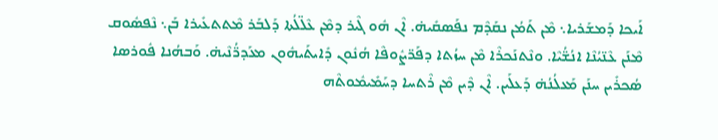ܐܰܝܟܐ ܕܰܡܫܰܪܝܐ܆ ܡܶܢ ܬܰܡܳܢ ܢܩܰܕܶܡ ܢܦܰܣܩܺܝܗ̇. ܐܶܢ ܗܽܘ ܓܶܝܪ ܕܡܶܢ ܥܶܠ̈ܠܳܬܐ ܕܰܠܒܰܪ ܡܶܬܬܥܺܝܪܐ ܒܰܢ܆ ܢܶܦܣܽܘܩ ܡܶܢܰܢ ܥܶܢ̈ܝܳܢܶܐ ܐܢܳܫ̈ܳܝܶܐ. ܘܢܶܬܢܰܟܪܶܐ ܡܶܢ ܚܙܳܬܐ ܕܦܰܪ̈ܨܽܘܦܶܐ ܗܳܢܽܘܢ ܕܺܐܝܬܰܝܗܽܘܢ ܡܥܰܕܪ̈ܳܢܶܝܗ̇. ܘܰܒܗܳܢܐ ܦܽܘܪܣܐ ܣܳܟܪܺܝܢ ܚܢܰܢ ܡܰܥܠܳܢܳܗ̇ ܕܰܥܠܰܝܢ. ܐܶܢ ܕܶܝܢ ܡܶܢ ܪܶܬܚܐ ܕܚܰܡܺܝܡܽܘܬܶܗ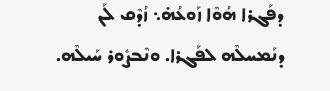ܕܦܰܓܪܐ ܗܳܘܶܐ ܙܰܘܥܳܗ̇܆ ܙܳܕܶܩ ܠܰܢ ܕܢܰܡܚܠܶܗ ܠܦܰܓܪܐ. ܘܢܶܒܨܽܘܪ ܚܰܝܠܶܗ.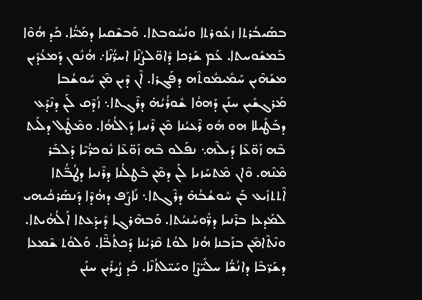ܒܣܰܝܒܳܪܬܐ ܙܥܽܘܪܬܐ ܘܢܳܚܽܘܒܬܐ. ܘܰܒܫܶܩܝܐ ܕܡܰܝ̈ܳܐ. ܟܰܕ ܗܳܘܶܐ ܒܰܡܫܽܘܚܬܐ. ܥܰܡ ܫܰܪܟܐ ܕܽܐܘ̈ܠܨܳܢܶܐ ܐܚܪ̈ܳܢܶܐ܇ ܗܳܢܽܘܢ ܕܰܡܥܳܕܺܝܢ ܡܫܰܗܶܝܢ ܚܰܡܺܝܡܽܘܬܶܗ ܕܦܰܓܪܐ. ܐܶܢ ܕܶܝܢ ܡܶܢ ܚܽܘܫܳܒܐ ܡܰܪܓܫܺܝܢ ܚܢܰܢ ܕܰܗܘܳܐ ܫܽܘܪܳܝܳܗ̇ ܕܪܶܓܬܐ܆ ܙܳܕܶܩ ܠܰܢ ܕܢܶܕܰܥ ܕܒܰܛܺܝܠܐ ܗܘ ܗܽܘ ܪܶܥܝܳܢܐ ܡܶܢ ܪܶܢܝܐ ܕܰܐܠܳܗܳܐ. ܘܡܶܛܽܠ ܕܠܰܝܬ ܒܶܗ ܙܰܘ̈ܥܶܐ ܕܺܝܠܶܗ܆ ܢܦܰܠܘ ܒܶܗ ܙܰܘ̈ܥܶܐ ܢܽܘܟܪ̈ܳܝܶܐ ܕܰܠܒܰܪ ܡܶܢܶܗ. ܘܶܐܢ ܡܶܬܚܰܙܝܐ ܠܰܢ ܕܡܶܢ ܒܶܛܠܳܢܐ ܕܪܶܢܝܐ ܕܛܳܒ̈ܳܬܐ ܐܶܬܬܙܺܝܥ ܒܰܢ ܚܽܘܫܳܒܳܗ̇ ܕܪܶܓܬܐ܆ ܢܺܐܨܰܦ ܕܗܳܕܶܐ ܕܰܢܣܰܪܟܳܝܗܝ ܠܡܰܕܥܐ ܒܪܶܢܝܐ ܕܪ̈ܽܘܚܳܢܝܳܬܐ. ܘܰܒܗܶܪܓܐ ܕܺܝܕܰܥܬܐ ܐܰܠܳܗܳܝܬܐ. ܘܢܶܬܶܐܡܶܢ ܒܙܰܒܢܐ ܗܳܢܐ ܠܘܳܬ ܩܶܪܝܳܢܐ ܕܰܟܬܳܒ̈ܶܐ. ܘܰܠܘܳܬ ܫܶܡܥܐ ܕܫܰܪ̈ܒܶܐ ܕܐܢܳܫ̈ܳܐ ܚܠܺܝ̈ܨܶܐ ܘܚܰܝ̈ܠܬܳܢܶܐ. ܟܰܕ ܨܳܝܪܺܝܢ ܚܢܰܢ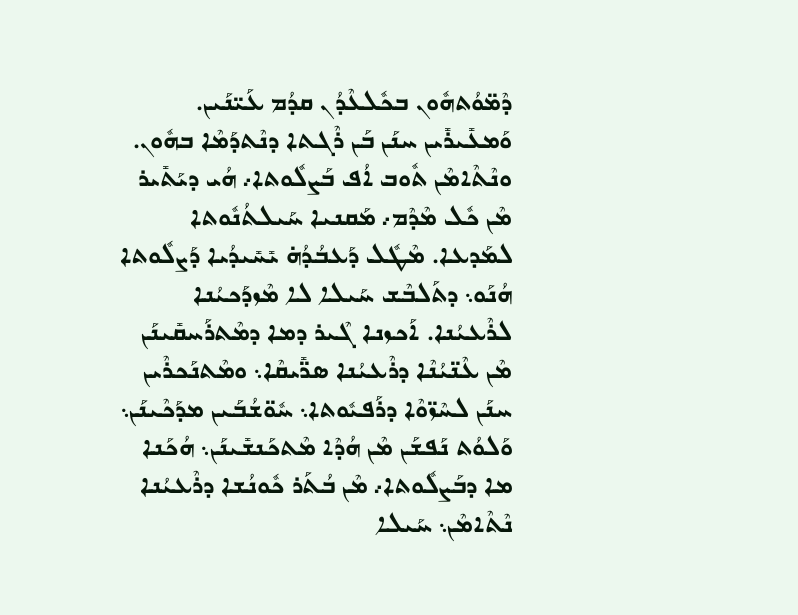ܕܶܡ̈ܘܳܬܗܽܘܢ ܒܟܽܠܥܶܕܳܢ ܩܕܳܡ ܥܰܝ̈ܢܰܝܢ. ܘܰܡܥܺܝܪܺܝܢ ܚܢܰܢ ܒܰܢ ܪܶܓܬܐ ܕܢܶܬܕܰܡܶܐ ܒܗܽܘܢ. ܘܢܶܬܶܐܡܶܢ ܬܽܘܒ ܐܳܦ ܒܰܨܠܽܘܬܐ܇ ܗܳܝ ܕܝܰܬܺܝܪ ܡܶܢ ܟܽܠ ܡܶܕܶܡ܇ ܡܰܩܢܝܐ ܚܰܝܠܬܳܢܽܘܬܐ ܠܡܰܕܥܐ. ܡܶܛܽܠ ܕܰܥܒܳܕܳܗ̇ ܝܺܚܺܝܕܳܝܐ ܕܰܨܠܽܘܬܐ ܗܳܢܰܘ܆ ܕܬܰܠܒܶܫ ܚܰܝܠܐ ܠܐ ܡܶܙܕܰܟܝܳܢܐ ܠܪܶܥܝܳܢܐ. ܐܰܟܙܢܐ ܓܶܝܪ ܕܡܐ ܕܡܶܬܪܰܚܩܺܝܢܰܢ ܡܶܢ ܥܶܢ̈ܝܳܢܶܐ ܕܪܶܥܝܳܢܐ ܣܪ̈ܺܝܩܶܐ܆ ܘܡܶܬܢܰܟܪܶܝܢ ܚܢܰܢ ܠܚܶܙ̈ܘܶܐ ܕܪܰܦܝܽܘܬܐ܆ ܚܽܘ̈ܫܳܒܰܝܢ ܡܕܰܟܶܝܢܰܢ܆ ܘܰܠܘܳܬ ܢܰܦܫܰܢ ܡܶܢ ܗܳܕܶܐ ܡܶܬܟܰܢܫܺܝܢܰܢ܆ ܗܳܟܰܢܐ ܡܐ ܕܒܰܨܠܽܘܬܐ܇ ܡܶܢ ܒܳܬܰܪ ܟܽܘܢܳܫܐ ܕܪܶܥܝܳܢܐ ܢܶܬܶܐܡܶܢ܆ ܚܰܝܠܐ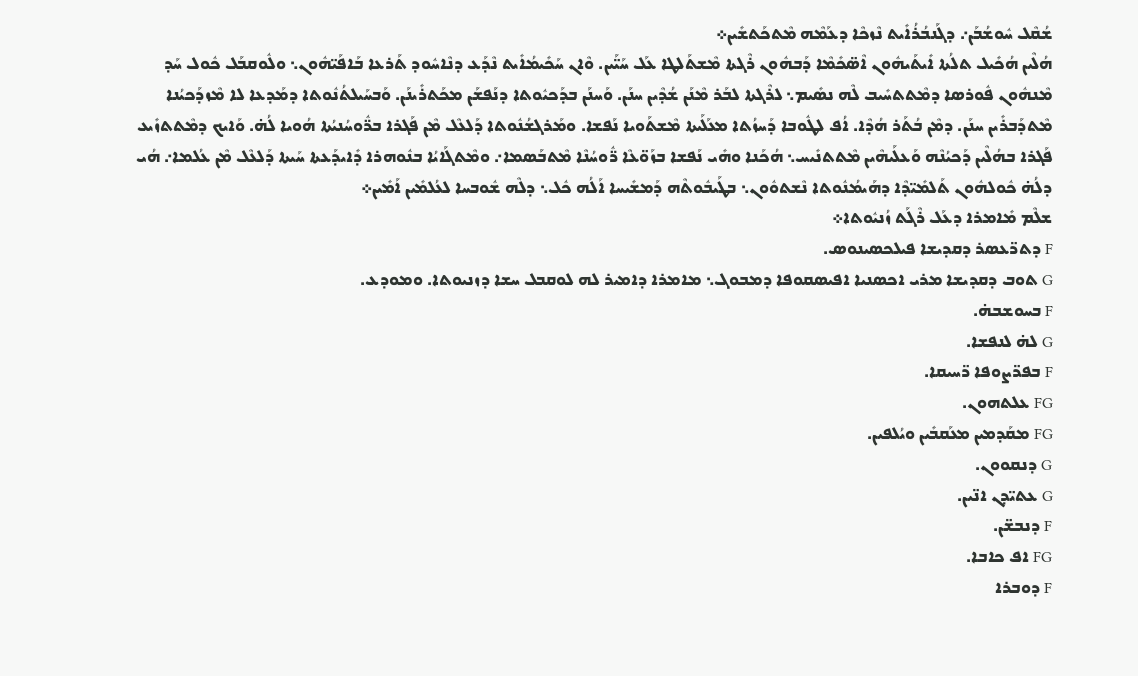ܫܳܩܶܠ ܚܽܘܫܳܒܰܢ܇ ܕܓܰܢܒܳܪܳܐܺܝܬ ܢܶܙܟܶܐ ܕܥܰܡܶܗ ܡܶܬܟܰܬܫܺܝܢ܀
ܗܳܠܶܝܢ ܗܳܟܺܝܠ ܬܠܳܬܐ ܐܺܝܬܰܝܗܽܘܢ ܐܶܣ̈ܟܺܡܶܐ ܕܰܒܗܽܘܢ ܪܶܓܬܐ ܡܶܫܬܰܠܛܐ ܥܰܠ ܚܰܝ̈ܰܝܢ. ܘܶܐܢ ܚܰܟܺܝܡܳܐܺܝܬ ܢܶܕܰܥ ܕܢܶܐܚܽܘܕ ܬܰܪܥܐ ܒܰܐܦܰܝ̈ܗܽܘܢ܆ ܘܠܽܘܩܒܰܠ ܟܽܘܠ ܚܰܕ ܡܶܢܗܽܘܢ ܦܽܘܪܣܐ ܕܡܶܬܬܚܺܝܒ ܠܶܗ ܢܣܺܝܡ܆ ܠܪܶܓܬܐ ܠܒܰܪ ܡܶܢܰܢ ܫܳܕܶܝܢ ܚܢܰܢ. ܘܰܚܢܰܢ ܒܕܰܟܝܽܘܬܐ ܕܢܰܦܫܰܢ ܡܟܰܬܪܺܝܢܰܢ. ܘܰܒܚܰܝܠܬܳܢܽܘܬܐ ܕܡܰܕܥܐ ܠܐ ܡܶܙܕܰܟܝܳܢܐ ܡܶܬܕܰܒܪܺܝܢ ܚܢܰܢ. ܕܡܶܢ ܒܳܬܰܪ ܗܳܕܶܐ. ܐܳܦ ܠܛܽܘܒܐ ܕܰܚܙܳܬܐ ܡܥܰܠܰܝܬܐ ܡܶܫܬܰܘܝܐ ܢܰܦܫܐ. ܘܡܰܪܓܫܳܢܽܘܬܐ ܕܰܠܥܶܠ ܡܶܢ ܦܰܓܪܐ ܒܪ̈ܽܘܚܳܢܝܳܬܐ ܗܳܘܝܐ ܠܳܗ̇. ܘܰܐܝܟ ܕܡܶܬܬܙܺܝܥ ܦܰܓܪܐ ܒܗܳܠܶܝܢ ܕܰܟܝܳܢܶܗ ܘܰܥܠܰܝܗܶܝܢ ܡܶܬܬܢܺܝܚ܆ ܗܳܟܰܢܐ ܘܗܺܝ ܢܰܦܫܐ ܒܙܰܘ̈ܥܶܐ ܪ̈ܽܘܚܳܢܶܐ ܡܶܬܒܰܣܡܐ܇ ܘܡܶܬܓܰܐܝܳܐ ܒܢܽܘܗܪܐ ܕܺܐܝܕܰܥܬܐ ܚܰܝܬܐ ܕܰܠܥܶܠ ܡܶܢ ܥܳܠܡܐ܇ ܗܳܝ ܕܠܳܗ̇ ܟܽܘܠܗܽܘܢ ܬܰܠܡܺܝ̈ܕܶܐ ܕܗܰܝܡܳܢܽܘܬܐ ܢܶܫܬܘܽܘܢ܆ ܒܛܰܝܒܽܘܬܶܗ ܕܰܡܫܺܝܚܐ ܐܰܠܳܗ ܟܽܠ܆ ܕܠܶܗ ܫܽܘܒܚܐ ܠܥܳܠܡܺܝܢ ܐܰܡܺܝܢ܀
ܫܠܶܡ ܡܺܐܡܪܐ ܕܥܰܠ ܪܶܓܰܬ ܙܳܢܝܽܘܬܐ܀
F ܕܬܖ̈ܥܣܪ ܕܩܕܝܫܐ ܦܝܠܟܣܝܢܘܣ.
G ܬܘܒ ܕܩܕܝܫܐ ܡܪܝ ܐܟܣܢܝܐ ܐܦܝܣܩܘܦܐ ܕܡܒܘܓ܆ ܡܐܡܪܐ ܕܐܡܝܪ ܠܗ ܠܘܩܒܠ ܚܫܐ ܕܙܢܝܘܬܐ. ܘܡܘܕܥ.
F ܒܚܘܫܒܗ̇.
G ܠܗ̇ ܠܢܦܫܐ.
F ܒܦܖ̈ܨܘܦܐ ܖ̈ܚܝܩܐ.
FG ܥܠܬܗܘܢ.
FG ܡܩܰܕܡܝܢ ܡܥܰܩܒܺܝܢ ܘܝܳܠܦܝܢ.
G ܕܢܩܘܘܢ.
G ܥܬܝ̈ܕܢ ܐܢ̈ܝܢ.
F ܕܢܒܫ̈ܢ.
FG ܐܦ ܟܐܒܐ.
F ܕܘܒܪܐ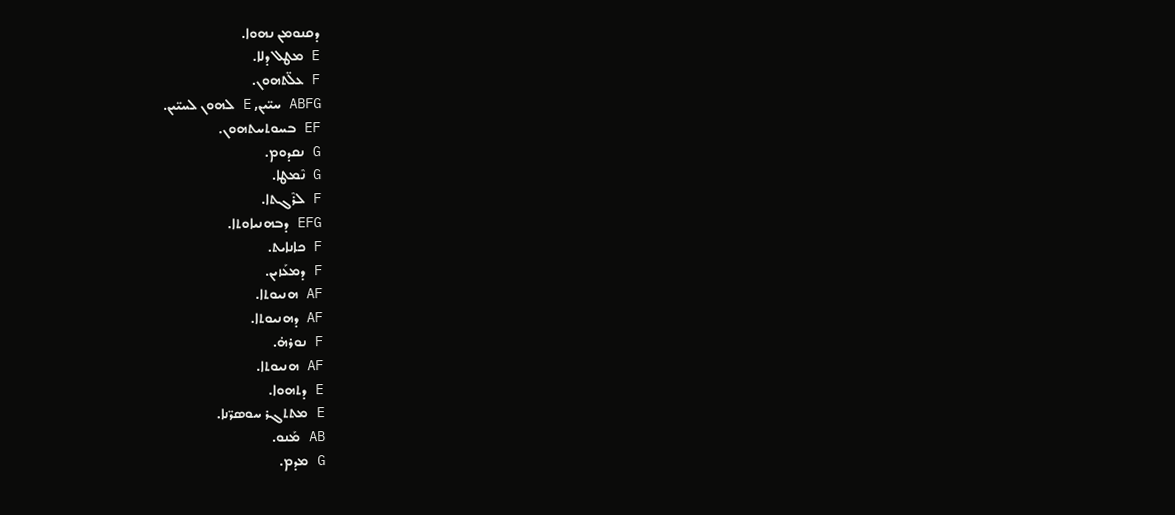ܕܩܢܘܡܢ ܢܗܘܐ.
E ܡܛܠ ܕܠܐ.
F ܥܠ̈ܬܗܘܢ.
ABFG ܚܝ̈ܝܢ, E ܠܗܘܢ ܠܚܝ̈ܝܢ.
EF ܒܚܘܬܚܬܗܘܢ.
G ܢܩܕܘܡ.
G ܢܶܡܛܐ.
F ܠܪܶܓܬܐ.
EFG ܕܒܗܢܝܐܘܬܐ.
F ܟܐܢܐܝܬ.
F ܕܡܥܰܙܝܢ.
AF ܗܢܝܘܬܐ.
AF ܕܗܢܝܘܬܐ.
F ܢܘܪܗ̇.
AF ܗܢܝܘܬܐ.
E ܕܬܗܘܐ.
E ܡܬܬܓܪ ܚܘܣܖ̈ܢܐ.
AB ܡܰܢܘ.
G ܡܕܡ.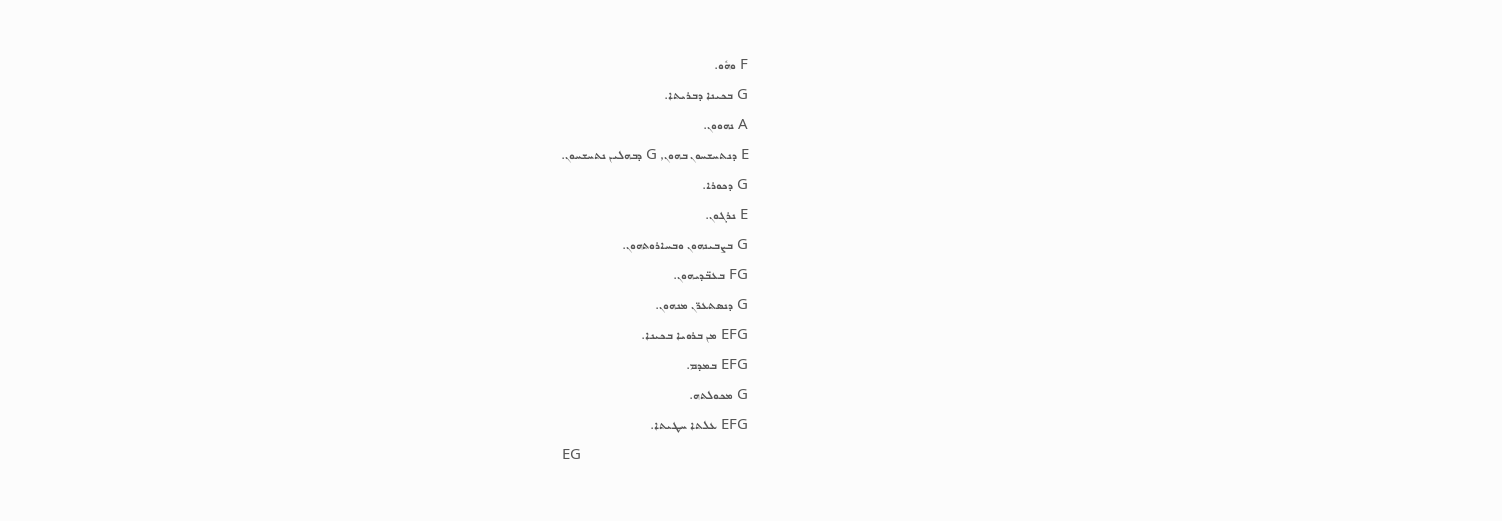F ܘܗܽܘ.
G ܒܟܝܢܐ ܕܒܪܝܬܐ.
A ܢܗܘܘܢ.
E ܕܢܬܚܫܚܘܢ ܒܗܘܢ, G ܕܒܗܠܝܢ ܢܬܚܫܚܘܢ.
G ܕܟܘܪܐ.
E ܢܪܓܘܢ.
G ܒܨܒܝܢܗܘܢ ܘܒܚܐܪܘܬܗܘܢ.
FG ܒܥܒ̈ܕܝܗܘܢ.
G ܕܢܣܬܥܖ̈ܢ ܡܢܗܘܢ.
EFG ܡܢ ܒܪܘܝܐ ܒܟܝܢܐ.
EFG ܒܡܕܡ.
G ܡܟܘܠܬܗ.
EFG ܥܠܬܐ ܚܛܝܬܐ.
EG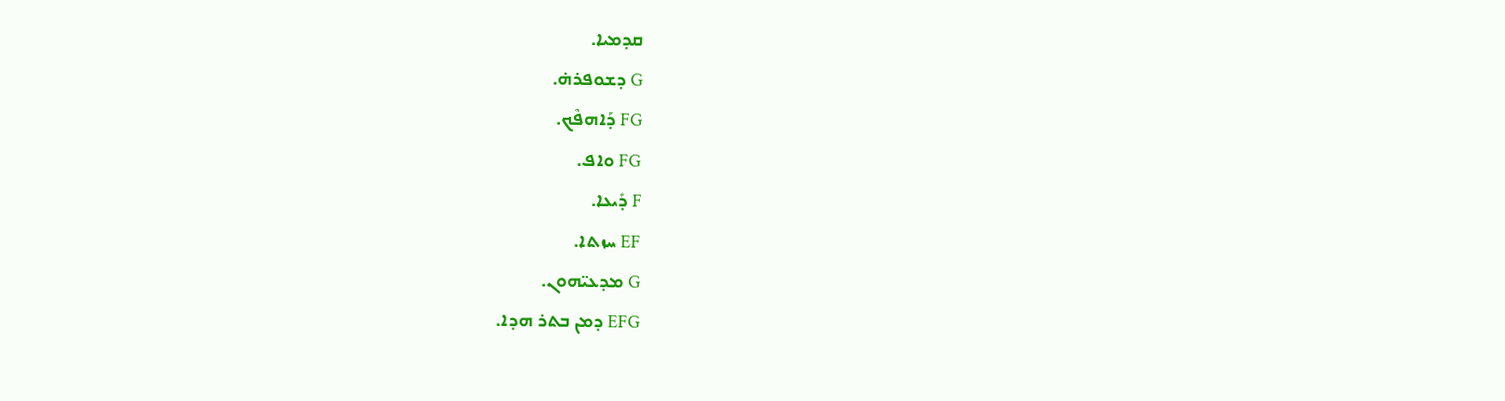ܩܕܡܝܐ.
G ܕܫܘܦܪܗ̇.
FG ܕܰܐܗܦܶܟ.
FG ܘܐܦ.
F ܕܺܝܥܐ.
EF ܚܙܬܐ.
G ܡܕܥܝ̈ܗܘܢ.
EFG ܕܡܢ ܒܬܪ ܗܕܐ.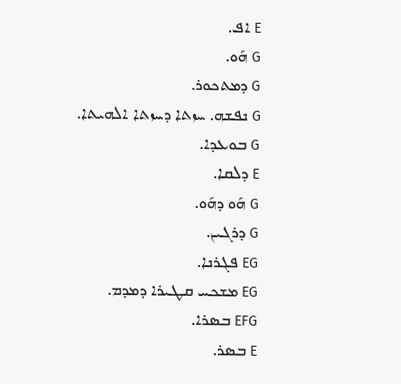E ܐܦ.
G ܗܰܘ.
G ܕܡܬܟܘܪ.
G ܢܦܫܗ. ܚܙܬܐ ܕܚܙܬܐ ܐܠܗܝܬܐ.
G ܒܘܥܕܐ.
E ܕܠܩܐ.
G ܗܰܘ ܕܗܰܘ.
G ܕܪܓܝܢ.
EG ܦܓܪܢܐ.
EG ܡܫܟܚ ܩܛܝܪܐ ܕܡܕܡ.
EFG ܒܣܪܐ.
E ܒܣܪ.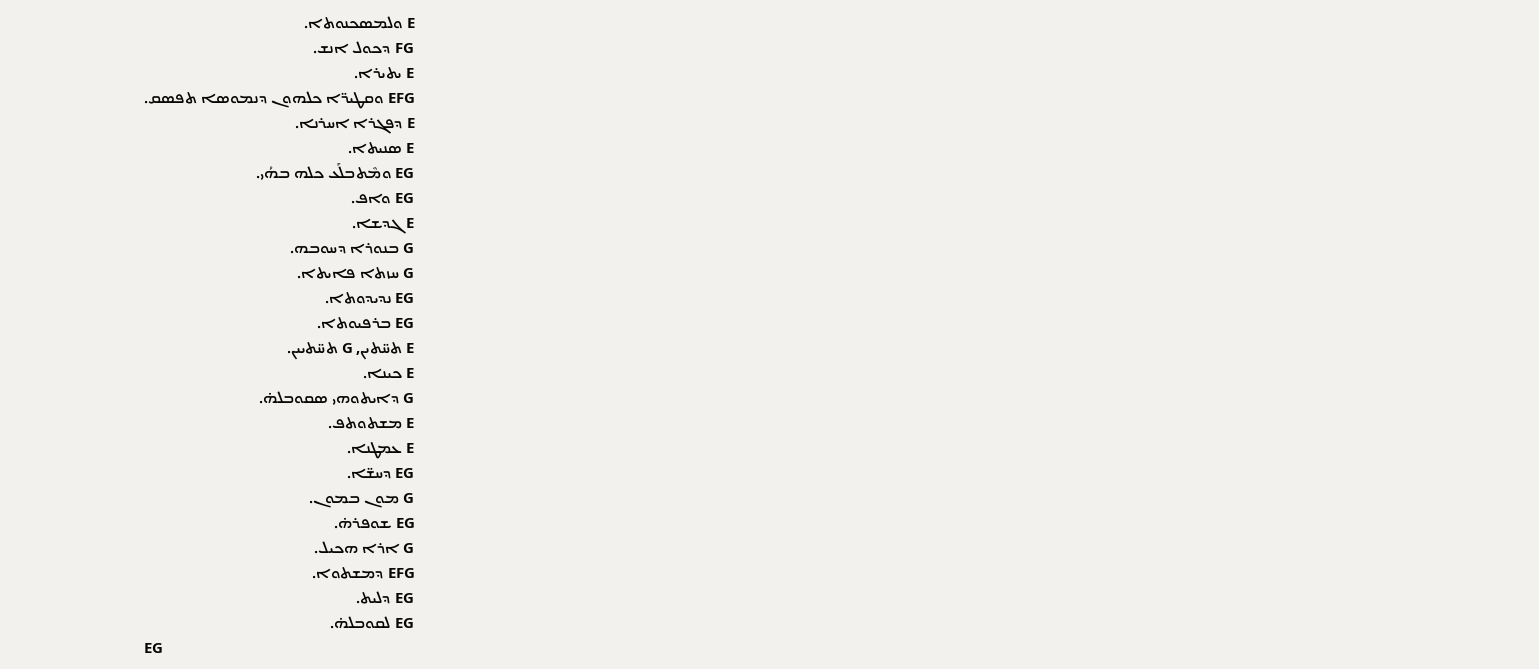E ܘܠܡܣܟܢܘܬܐ.
FG ܕܟܘܠ ܐܢܫ.
E ܝܬܝܪܐ.
EFG ܘܩܛܝܖ̈ܐ ܟܠܗܘܢ ܕܢܡܘܣܐ ܬܦܣܩ.
E ܕܦܓܪܐ ܐܚܪܢܐ.
E ܣܢܝܬܐ.
EG ܘܡܶܬܒܠܰܥ ܟܠܗ ܒܗܳܝ.
EG ܘܐܦ.
E ܓܕܫܐ.
G ܒܢܘܪܐ ܕܚܘܒܗ.
G ܚܙܬܐ ܦܐܝܬܐ.
EG ܢܕܝܕܘܬܐ.
EG ܒܪܦܝܘܬܐ.
E ܬܚ̈ܬܝܢ, G ܬܚ̈ܬܝܝܢ.
E ܟܝܢܐ.
G ܕܐܝܬܘܗܝ ܣܩܘܒܠܗ̇.
E ܡܫܬܘܬܦ.
E ܥܡܛܢܐ.
EG ܕܚܫ̈ܐ.
G ܡܘܢ ܒܡܘܢ.
EG ܫܘܦܪܗ̇.
G ܐܪܐ ܗܟܝܠ.
EFG ܕܡܫܬܘܐ.
EG ܕܠܝܬ.
EG ܠܩܘܒܠܗ̇.
EG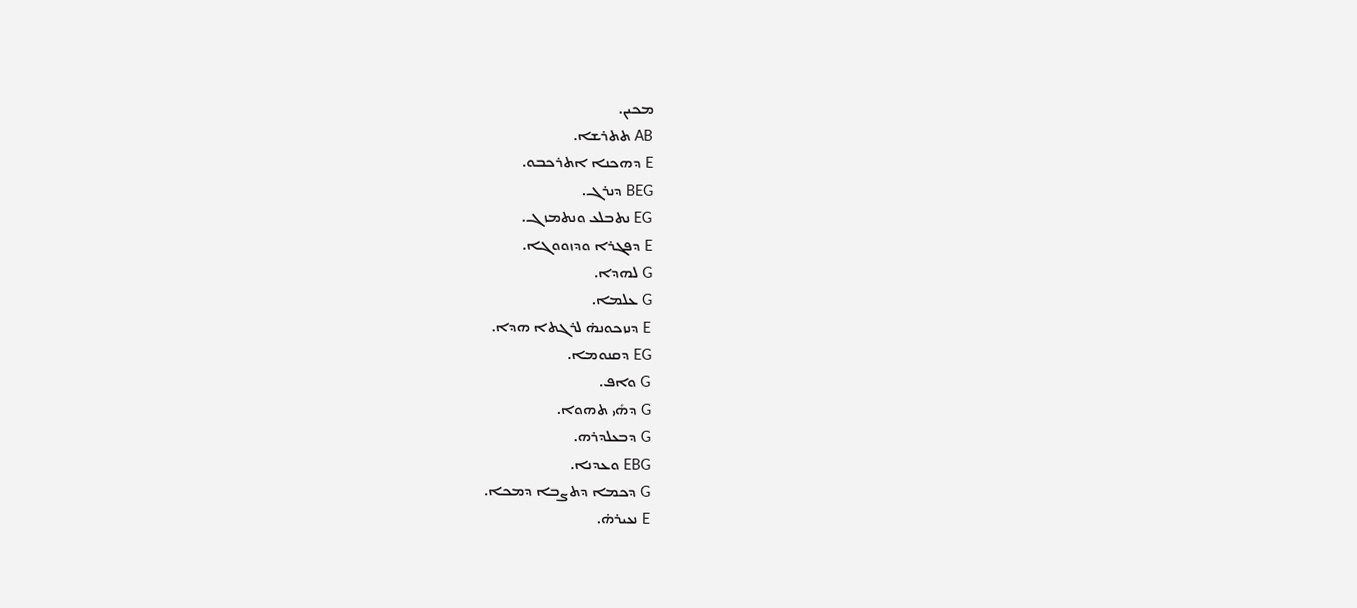ܡܟܝܢ.
AB ܬܬܪܫܐ.
E ܕܗܟܢܐ ܐܬܪܟܒܘ.
BEG ܕܢܪܓ.
EG ܢܬܒܠܥ ܘܢܬܡܙܓ.
E ܕܦܓܪܐ ܘܕܙܘܘܓܐ.
G ܠܗܕܐ.
G ܥܠܡܐ.
E ܕܢܙܟܘܢܗ̇ ܠܪܓܬܐ ܗܕܐ.
EG ܕܩܢܘܡܐ.
G ܘܐܦ.
G ܕܗܺܝ ܬܗܘܐ.
G ܕܒܥܠܕܪܗ.
EBG ܘܥܕܢܐ.
G ܕܟܡܐ ܕܬܨܒܐ ܕܡܟܐ.
E ܢܥܝܪܗ̇.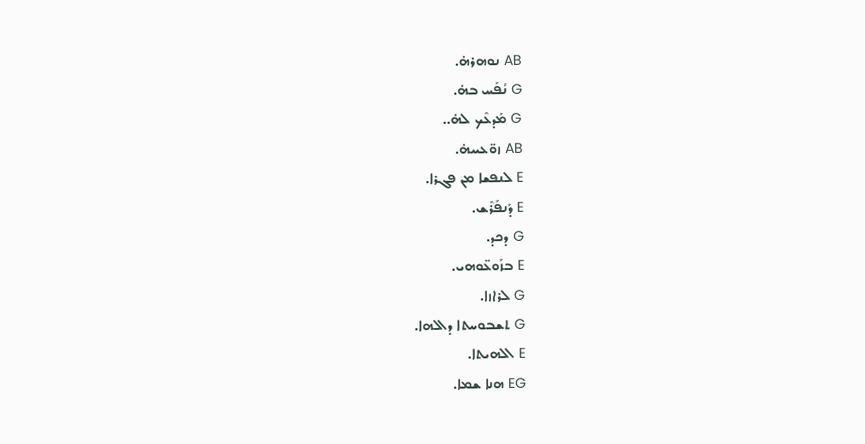AB ܢܘܗܪܗ̇.
G ܢܳܦܰܚ ܒܗ̇.
G ܡܰܕܥܶܟ ܠܗ̇..
AB ܙܘ̈ܥܝܝܗ̇.
E ܠܢܦܫܐ ܡܢ ܦܓܪܐ.
E ܕܰܢܦܰܪܶܫ.
G ܕܟܕ.
E ܒܙܰܘܥ̈ܘܗܝ.
G ܠܪܐܙܐ.
G ܬܫܒܘܚܬܐ ܕܐܠܗܐ.
E ܐܠܗܝܬܐ.
EG ܗܢܐ ܫܡܐ.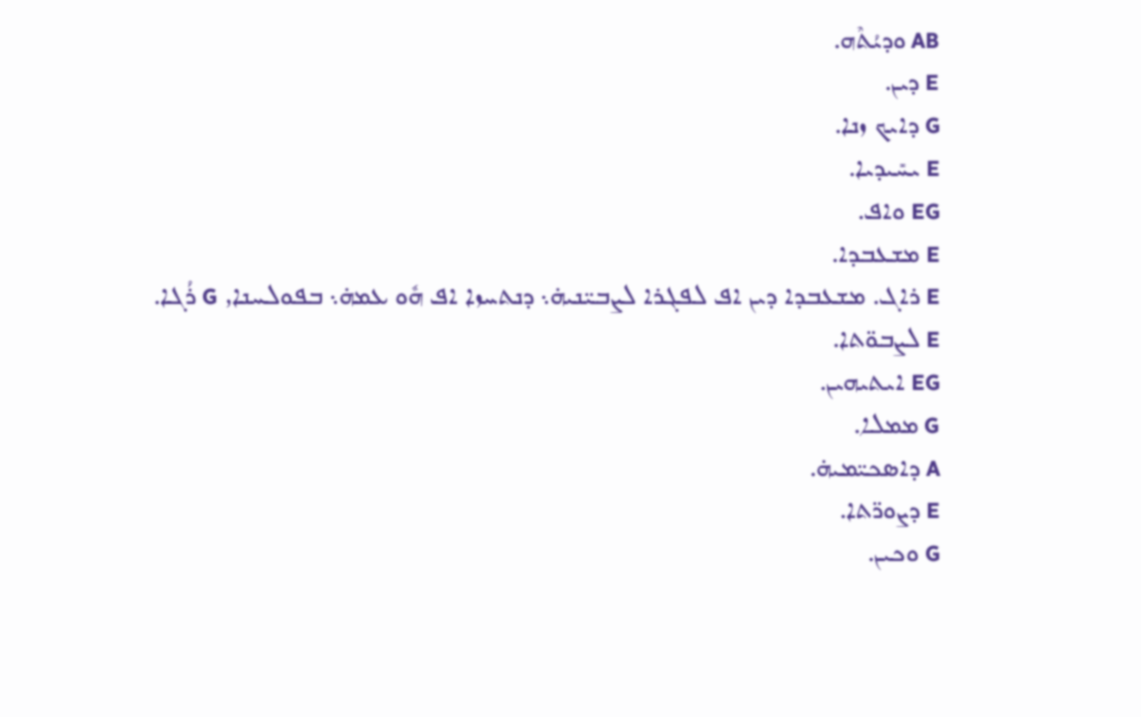AB ܘܕܝܳܬܶܗ.
E ܕܝܢ.
G ܕܐܝܟ ܙܢܐ.
E ܝܚܺܝܕܝܐ.
EG ܘܐܦ.
E ܡܫܥܒܕܐ.
E ܪܐܓ. ܡܫܥܒܕܐ ܕܝܢ ܐܦ ܠܦܓܪܐ ܠܨܒܝ̈ܢܝܗ̇܆ ܕܢܬܚܙܐ ܐܦ ܗܽܘ ܥܡܗ̇܆ ܒܦܘܠܚܢܐ, G ܪܳܓܐ.
E ܠܨܒܘ̈ܬܐ.
EG ܐܝܬܝܗܝܢ.
G ܡܡܠܐ.
A ܕܐܣܟܝ̈ܡܝܗ̇.
E ܕܨܘܖ̈ܬܐ.
G ܘܟܝܢ.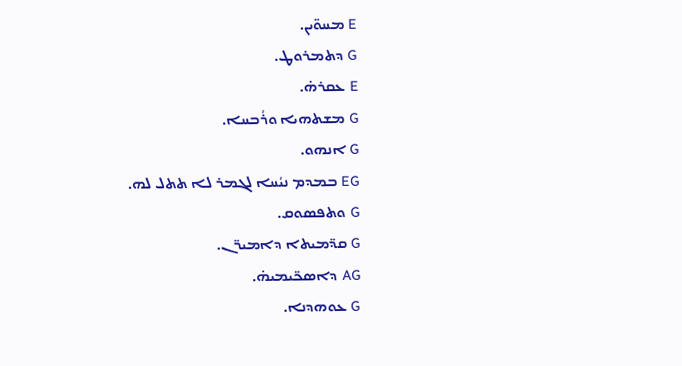E ܡܚܘ̈ܝܢ.
G ܕܬܡܪܘܛ.
E ܥܩܪܗ̇.
G ܡܫܬܗܝܐ ܘܪܳܒܚܐ.
G ܐܢܗܘ.
EG ܒܡܕܡ ܢܝܳܚܐ ܠܓܡܪ ܠܐ ܬܬܠ ܠܗ.
G ܘܬܦܣܘܩ.
G ܩܕ̈ܡܝܬܐ ܕܐܡܝܖ̈ܢ.
AG ܕܐܣܟ̈ܝܡܝܗ̇.
G ܥܘܗܕܢܐ.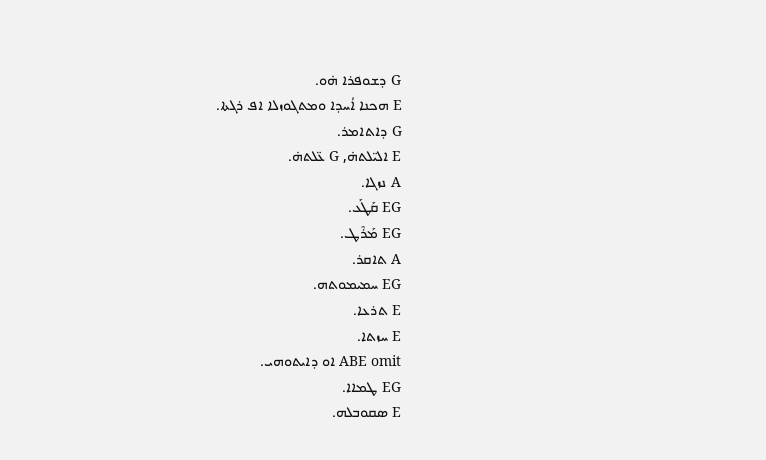G ܕܫܘܦܪܐ ܗ̇ܘ.
E ܗܟܢܐ ܐܳܚܕܐ ܘܡܬܓܘܙܠܐ ܐܦ ܪܓܬܐ.
G ܕܐܬܐܡܪ.
E ܐܠܝ̈ܠܬܗ̇, G ܥ̈ܠܬܗ̇.
A ܢܙܓܐ.
EG ܩܰܛܰܥ.
EG ܡܰܪܶܛ.
A ܬܐܩܪ.
EG ܚܡܝܡܘܬܗ.
E ܬܪܥܐ.
E ܚܙܬܐ.
ABE omit ܐܘ ܕܐܝܬܘܗܝ.
EG ܛܡܐܐ.
E ܣܩܘܒܠܗ.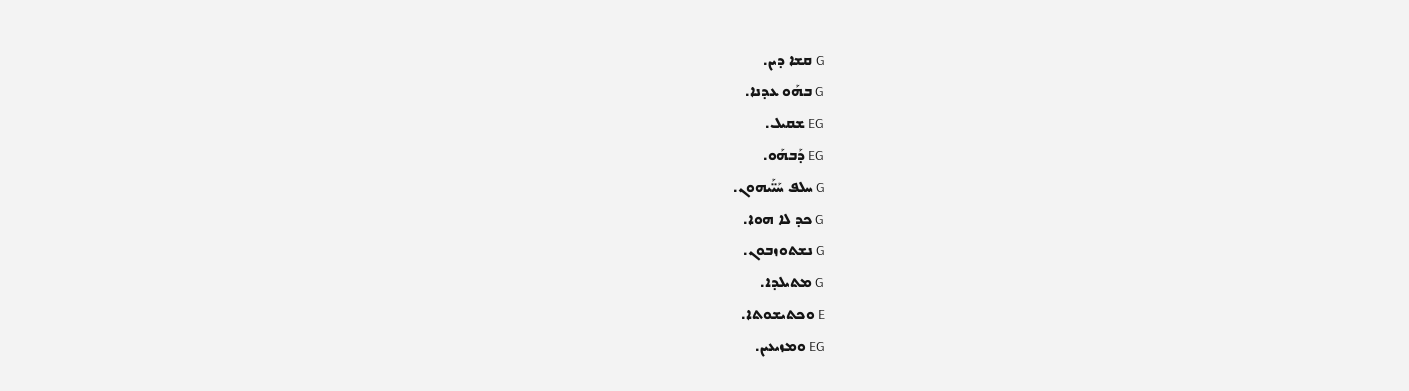G ܩܫܐ ܕܝܢ.
G ܒܗܰܘ ܥܕܢܐ.
EG ܫܩܝܠ.
EG ܕܰܒܗܰܘ.
G ܚܠܦ ܚܰܝ̈ܰܝܗܘܢ.
G ܟܕ ܠܐ ܗܘܐ.
G ܢܫܬܘܙܒܘܢ.
G ܡܬܝܠܕܐ.
E ܘܟܬܝܫܘܬܐ.
EG ܘܡܙܝܥܝܢ.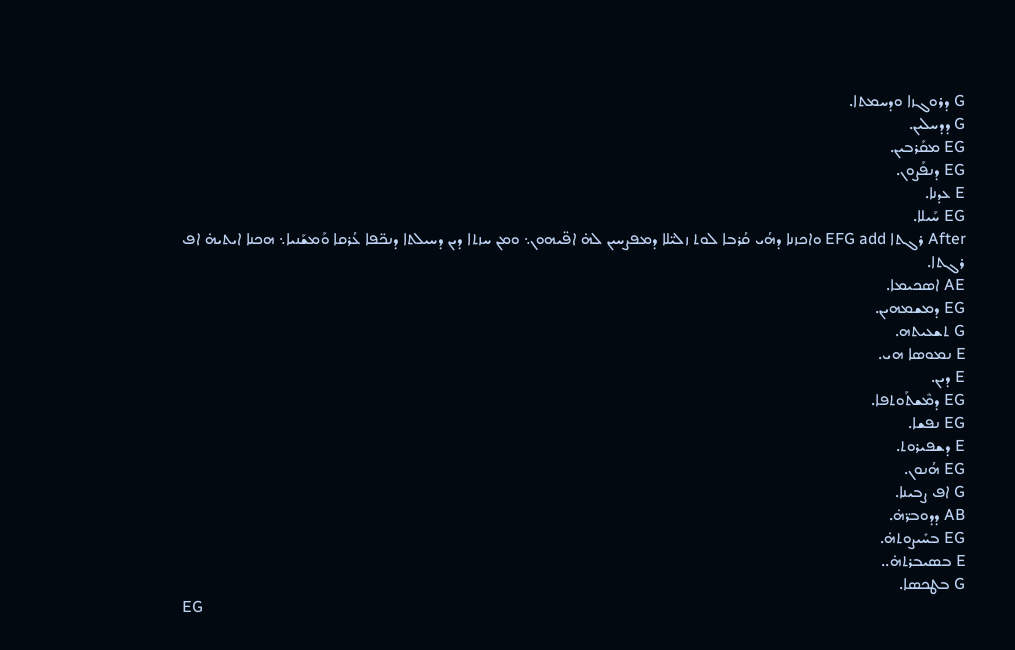G ܕܪܘܓܙܐ ܘܕܚܡܬܐ.
G ܕܕܚܠܝܢ.
EG ܡܩܰܪܒܝܢ.
EG ܕܢܦܰܨܘܢ.
E ܥܕܢܐ.
EG ܚܰܝܠܐ.
After ܪܓܬܐ EFG add ܘܐܟܙܢܐ ܕܗܳܝ ܩܳܪܒܐ ܠܘܬ ܙܠܝ̈ܠܐ ܕܡܦܨܚܝܢ ܠܗ̇ ܐܦ̈ܝܗܘܢ܆ ܘܡܢ ܚܙܬܐ ܕܝܢ ܕܚܝܠܬܐ ܕܢܟ̈ܦܐ ܥܳܪܩܐ ܘܰܡܫܰܢܝܐ܆ ܗܟܢܐ ܐܝܬܝܗ̇ ܐܦ ܪܓܬܐ.
AE ܐܣܟܝܡܐ.
EG ܕܡܫܡܗܝܢ.
G ܬܫܥܝܬܗ.
E ܢܡܘܣܐ ܗܝ.
E ܕܝܢ.
EG ܕܡܶܫܬܰܘܬܦܐ.
EG ܢܦܫܐ.
E ܕܫܦܝܪܘܬ.
EG ܗܳܢܘܢ.
G ܐܦ ܨܒܝܢܐ.
AB ܕܕܘܒܖ̈ܗ̇.
EG ܒܚܺܝܨܘܬܗ̇.
E ܒܣܝܒܪܬܗ̇..
G ܒܛܟܣܐ.
EG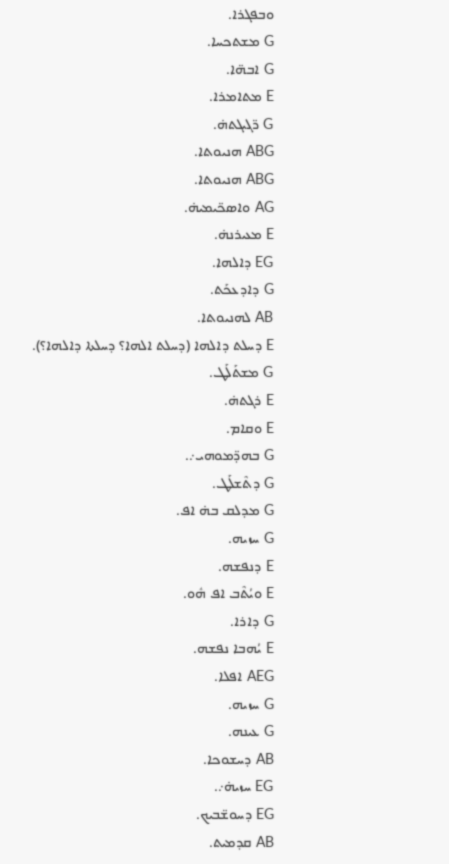ܘܒܦܓܪܐ.
G ܡܫܬܟܚܐ.
G ܐܒܗ̈ܐ.
E ܡܬܐܡܪܐ.
G ܖ̈ܓܝܓܬܗ̇.
ABG ܗܢܝܘܬܐ.
ABG ܗܢܝܘܬܐ.
AG ܘܐܣܟ̈ܝܡܝܗ̇.
E ܡܥܝܪܢܗ̇.
EG ܕܐܠܗܐ.
G ܕܐܕܥܟܰܬ.
AB ܠܗܢܝܘܬܐ.
E ܕܚܠܬ ܕܐܠܗܐ (ܕܚܠܬ ܐܠܗܐ؟ ܕܚܠܬܐ ܕܐܠܗܐ؟).
G ܡܫܬܰܠܰܛ.
E ܪܓܬܗ̇.
E ܘܩܐܡ.
G ܒܗܕ̈ܡܘܗܝ܇.
G ܕܬܶܫܠܰܛ.
G ܡܕܠܩ ܒܗ̇ ܐܦ.
G ܚܙܝܗ.
E ܕܢܦܫܗ.
E ܘܝܳܬܶܒ ܐܦ ܗܽܘ.
G ܕܐܪܐ.
E ܝܳܗܒܐ ܢܦܫܗ.
AEG ܐܦܠܐ.
G ܚܙܝܗ.
G ܥܝܢܗ.
AB ܕܚܫܘܟܐ.
EG ܚܙܝܗ̇܇.
EG ܕܚܘܫ̈ܒܝܟ.
AB ܩܕܡܝܬ.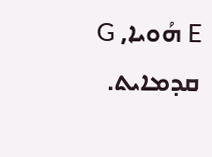E ܗܳܘܝܐ, G ܩܕܡܐܝܬ.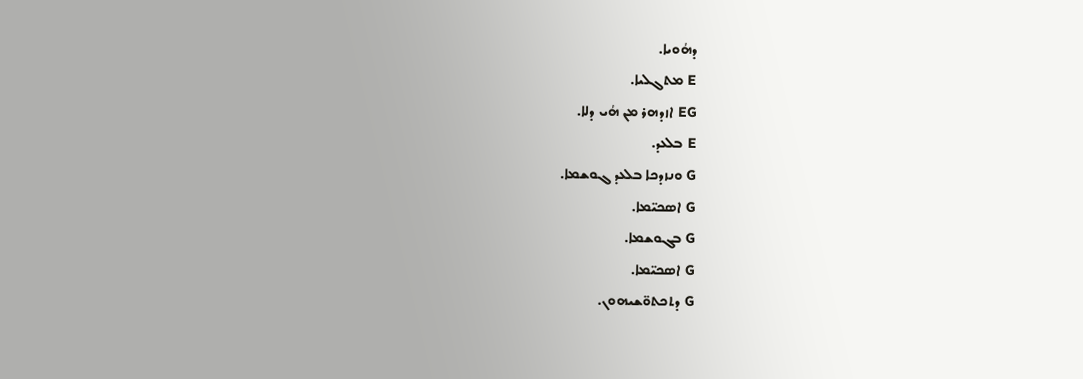ܕܗܳܘܝܐ.
E ܡܬܓܠܝܐ.
EG ܐܙܕܗܪ ܡܢ ܗܳܝ ܕܠܐ.
E ܒܠܥܕ.
G ܘܢܙܕܟܐ ܒܠܥܕ ܓܘܫܡܐ.
G ܐܣܟܝ̈ܡܐ.
G ܒܓܘܫܡܐ.
G ܐܣܟܝ̈ܡܐ.
G ܕܬܟܬܘ̈ܫܝܗܘܢ.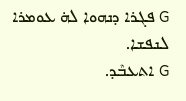G ܦܓܪܐ ܕܢܗܘܐ ܠܗ̇ ܥܘܡܪܐ ܠܢܦܫܐ.
G ܐܬܥܒܶܕ.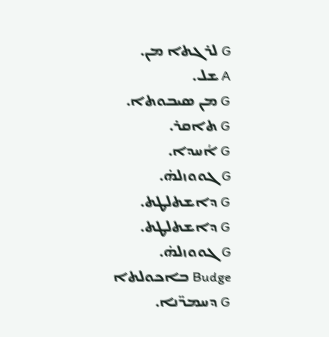G ܠܪܓܬܐ ܡܢ.
A ܫܠ.
G ܡܢ ܣܝܒܘܬܐ.
G ܬܐܩܪ.
G ܐܳܚܕܐ.
G ܓܘܘܙܠܗ̇.
G ܕܐܫܬܠܛܬ.
G ܕܐܫܬܠܛܬ.
G ܓܘܘܙܠܗ̇.
Budge ܒܐܟܘܠܬܐ
G ܕܚܡܖ̈ܢܐ.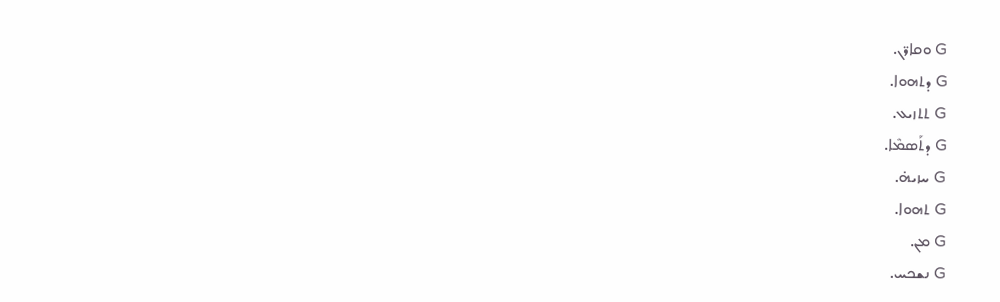G ܘܩܐܖ̈ܢ.
G ܕܬܗܘܐ.
G ܬܬܙܝܥ.
G ܕܬܰܣܡܶܐ.
G ܚܙܝܗ̇.
G ܬܗܘܐ.
G ܡܢ.
G ܢܫܟܚ.